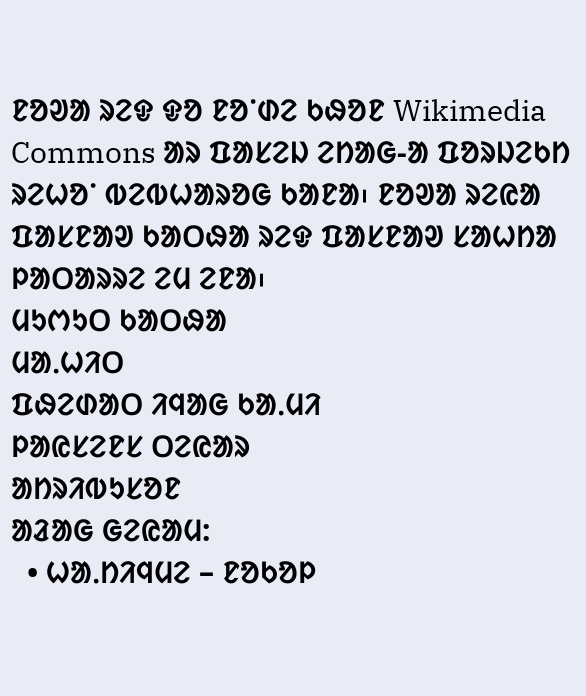ᱱᱚᱣᱟ ᱨᱮᱫ ᱫᱚ ᱱᱚᱸᱰᱮ ᱠᱷᱚᱱ Wikimedia Commons ᱟᱨ ᱯᱟᱥᱮᱡ ᱮᱴᱟᱜ-ᱟ ᱯᱚᱨᱡᱮᱠᱴ ᱨᱮᱦᱚᱸ ᱵᱮᱵᱦᱟᱨᱚᱜ ᱠᱟᱱᱟ᱾ ᱱᱚᱣᱟ ᱨᱮᱭᱟ ᱯᱟᱥᱱᱟᱣ ᱠᱟᱛᱷᱟ ᱨᱮᱫ ᱯᱟᱥᱱᱟᱣ ᱥᱟᱦᱴᱟ ᱞᱟᱛᱟᱨᱨᱮ ᱮᱢ ᱮᱱᱟ᱾
ᱢᱩᱬᱩᱛ ᱠᱟᱛᱷᱟ
ᱢᱟᱹᱦᱤᱛ
ᱯᱷᱮᱰᱟᱛ ᱤᱧᱟᱜ ᱠᱟᱹᱢᱤ
ᱞᱟᱭᱥᱮᱱᱥ ᱛᱮᱭᱟᱨ
ᱟᱴᱨᱤᱵᱩᱥᱚᱱ
ᱟᱲᱟᱜ ᱜᱮᱭᱟᱢ:
  • ᱦᱟᱹᱴᱤᱧᱢᱮ – ᱱᱚᱠᱚᱞ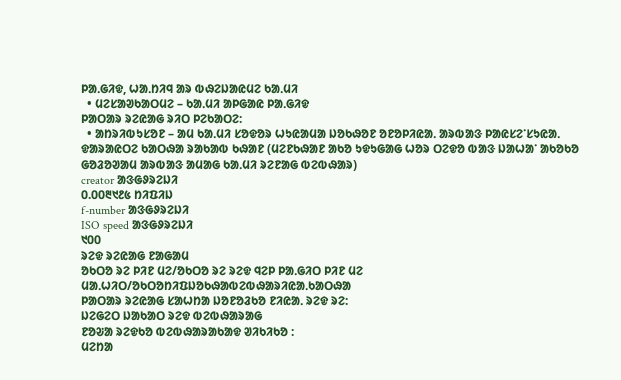ᱞᱟᱹᱜᱤᱫ, ᱦᱟᱹᱴᱤᱧ ᱟᱨ ᱵᱷᱮᱡᱟᱭᱢᱮ ᱠᱟᱹᱢᱤ
  • ᱢᱮᱥᱟᱣᱠᱟᱛᱢᱮ – ᱠᱟᱹᱢᱤ ᱟᱞᱜᱟᱭ ᱞᱟᱹᱜᱤᱫ
ᱞᱟᱛᱟᱨ ᱨᱮᱭᱟᱜ ᱨᱤᱛ ᱞᱮᱠᱟᱛᱮ:
  • ᱟᱴᱨᱤᱵᱩᱥᱚᱱ – ᱟᱢ ᱠᱟᱹᱢᱤ ᱥᱚᱫᱚᱨ ᱦᱩᱭᱟᱢᱟ ᱡᱚᱠᱷᱚᱱ ᱚᱱᱚᱞᱤᱭᱟᱹ ᱟᱨᱵᱟᱝ ᱞᱟᱭᱥᱮᱸᱥᱩᱭᱟᱹ ᱫᱟᱨᱟᱭᱛᱮ ᱠᱟᱛᱷᱟ ᱨᱟᱠᱟᱵ ᱠᱷᱟᱱ (ᱢᱮᱱᱠᱷᱟᱱ ᱟᱠᱚ ᱩᱫᱩᱜᱟᱜ ᱦᱚᱨ ᱛᱮᱫᱚ ᱵᱟᱝ ᱡᱟᱦᱟᱸ ᱟᱠᱚᱠᱚ ᱜᱚᱲᱚᱣᱟᱢ ᱟᱨᱵᱟᱝ ᱟᱢᱟᱜ ᱠᱟᱹᱢᱤ ᱨᱮᱱᱟᱜ ᱵᱮᱵᱷᱟᱨ)
creator ᱟᱝᱜᱽᱨᱮᱡᱤ
᱐.᱐᱐᱓᱑᱒᱕ ᱴᱤᱯᱤᱡ
f-number ᱟᱝᱜᱽᱨᱮᱡᱤ
ISO speed ᱟᱝᱜᱽᱨᱮᱡᱤ
᱑᱐᱐
ᱨᱮᱫ ᱨᱮᱭᱟᱜ ᱱᱟᱜᱟᱢ
ᱚᱠᱛᱚ ᱨᱮ ᱞᱤᱱ ᱢᱮ/ᱚᱠᱛᱚ ᱨᱮ ᱨᱮᱫ ᱧᱮᱞ ᱞᱟᱹᱜᱤᱛ ᱞᱤᱱ ᱢᱮ
ᱢᱟᱹᱦᱤᱛ/ᱚᱠᱛᱚᱴᱤᱯᱡᱚᱠᱷᱟᱵᱮᱵᱷᱟᱨᱤᱭᱟᱹᱠᱟᱛᱷᱟ
ᱞᱟᱛᱟᱨ ᱨᱮᱭᱟᱜ ᱥᱟᱦᱴᱟ ᱡᱚᱱᱚᱲᱠᱚ ᱱᱤᱭᱟᱹ ᱨᱮᱫ ᱨᱮ:
ᱡᱮᱜᱮᱛ ᱡᱟᱠᱟᱛ ᱨᱮᱫ ᱵᱮᱵᱷᱟᱨᱟᱜ
ᱱᱚᱶᱟ ᱨᱮᱫᱠᱚ ᱵᱮᱵᱷᱟᱨᱟᱠᱟᱫ ᱣᱤᱠᱤᱠᱚ :
ᱢᱮᱴᱟ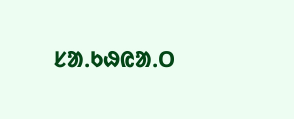ᱥᱟᱹᱠᱷᱭᱟᱹᱛ